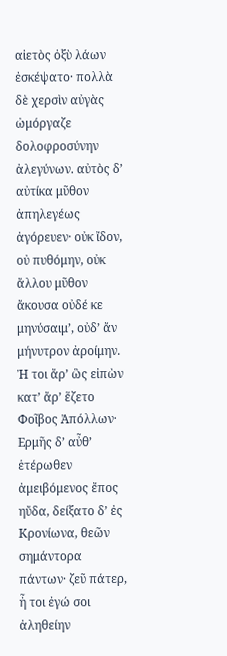αἰετὸς ὀξὺ λάων ἐσκέψατο· πολλὰ δὲ χερσὶν αὐγὰς ὠμόργαζε δολοφροσύνην ἀλεγύνων. αὐτὸς δʼ αὐτίκα μῦθον ἀπηλεγέως ἀγόρευεν· οὐκ ἴδον, οὐ πυθόμην, οὐκ ἄλλου μῦθον ἄκουσα οὐδέ κε μηνύσαιμʼ, οὐδʼ ἄν μήνυτρον ἀροίμην. Ἠ τοι ἄρʼ ὣς εἰπὼν κατʼ ἄρʼ ἕζετο Φοῖβος Ἀπόλλων· Ερμῆς δʼ αὖθʼ ἑτέρωθεν ἀμειβόμενος ἔπος ηὔδα, δείξατο δʼ ἐς Κρονίωνα, θεῶν σημάντορα πάντων· ζεῦ πάτερ, ἦ τοι ἐγώ σοι ἀληθείην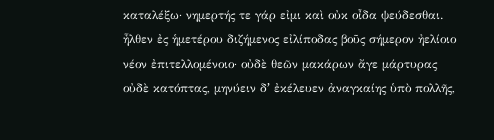καταλέξω· νημερτής τε γάρ εἰμι καὶ οὐκ οἶδα ψεύδεσθαι. ἦλθεν ἐς ἡμετέρου διζήμενος εἰλίποδας βοῦς σήμερον ἠελίοιο νέον ἐπιτελλομένοιο· οὐδὲ θεῶν μακάρων ἄγε μάρτυρας οὐδὲ κατόπτας, μηνύειν δʼ ἐκέλευεν ἀναγκαίης ὑπὸ πολλῆς,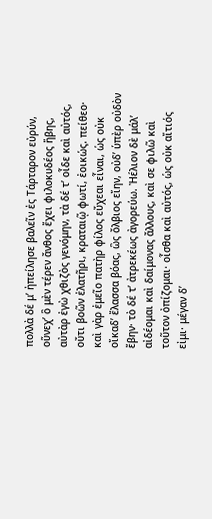πολλὰ δέ μʼ ἠπείλησε βαλεῖν ἐς Τάρταρον εὐρύν, οὕνεχʼ ὃ μὲν τέρεν ἄνθος ἔχει φιλοκυδέος ἥβης, αὐτὰρ ἐγὼ χθιζὸς γενόμην, τὰ δέ τʼ οἶδε καὶ αὐτός, οὔτι βοῶν ἐλατῆρι, κραταιῷ φωτί, ἐοικώς. πείθεο· καὶ γὰρ ἐμεῖο πατὴρ φίλος εὔχεαι εἶναι, ὡς οὐκ οἴκαδʼ ἔλασσα βόας, ὣς ὄλβιος εἴην, οὐδʼ ὑπὲρ οὐδὸν ἔβην· τὸ δέ τʼ ἀτρεκέως ἀγορεύω. Ἠέλιον δὲ μάλʼ αἰδέομαι καὶ δαίμονας ἄλλους, καὶ σε φιλῶ καὶ τοῦτον ὀπίζομαι· οἶσθα καὶ αὐτός, ὡς οὐκ αἴτιός εἰμι· μέγαν δʼ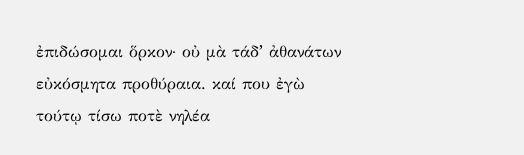ἐπιδώσομαι ὅρκον· οὐ μὰ τάδʼ ἀθανάτων εὐκόσμητα προθύραια. καί που ἐγὼ τούτῳ τίσω ποτὲ νηλέα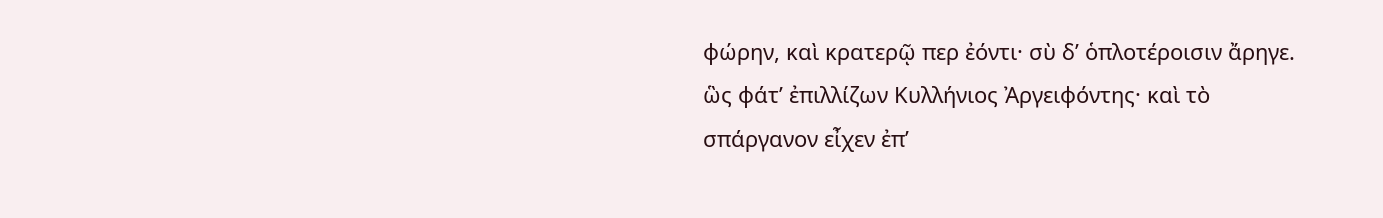φώρην, καὶ κρατερῷ περ ἐόντι· σὺ δʼ ὁπλοτέροισιν ἄρηγε. ὣς φάτʼ ἐπιλλίζων Κυλλήνιος Ἀργειφόντης· καὶ τὸ σπάργανον εἶχεν ἐπʼ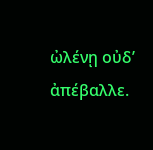ὠλένῃ οὐδʼ ἀπέβαλλε.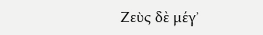Ζεὺς δὲ μέγʼ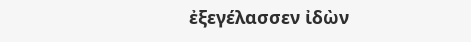ἐξεγέλασσεν ἰδὼν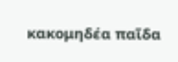κακομηδέα παῖδα